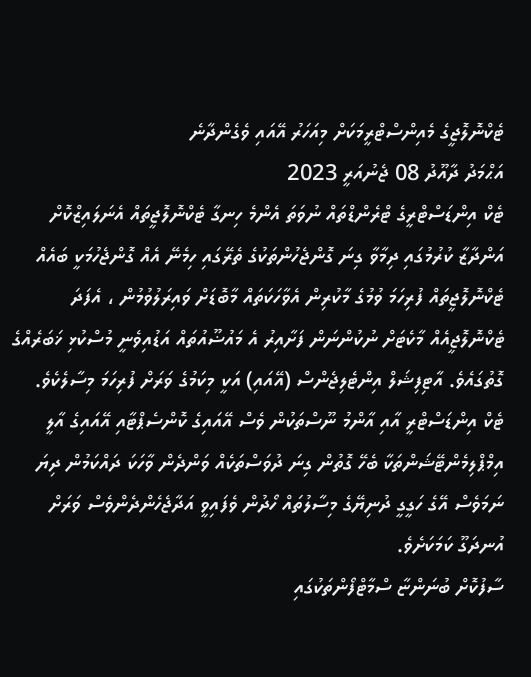ޓެކްނޮލޮޖީގެ މެއިންސްޓްރީމަކަށް މިއަހަރު އޭއައި ވެގެންދާނެ
އަޙްމަދު ދާއޫދު 08 ޖެނުއަރީ 2023
ޓެކް އިންޑަސްޓްރީގެ ޓްރެންޑްތައް ނުވަތަ އެންމެ ހިނގާ ޓެކްނޮލޮޖީތައް އެނަލައިޒްކޮށް އަންދާޒާ ކުރުމުގައި ދިމާވާ ގިނަ ގޮންޖެހުންތަކުގެ ތެރޭގައި ހިމެނޭ އެއް ގޮންޖެހުމަކީ ބައެއް ޓެކްނޮލޮޖީތައް ފުރިހަމަ ވުމުގެ މާކުރިން އެވާހަކަތައް މާބޮޑަށް ވައިރަލުވުމުން ، އެފަދަ ޓެކްނޮލޮޖީއެއް މާކެޓަށް ނުކުންނަން ފަށާއިރު އެ މައުޟޫއުތައް އަޑުއިވެނީ މުސްކުޅި ޚަބަރެއްގެ ގޮތުގައެވެ. އާޓިފިޝަލް އިންޓެލިޖެންސް (އޭއައި) އަކީ މިކަމުގެ ވަރަށް ފުރިހަމަ މިސާލެކެވެ.
ޓެކް އިންޑަސްޓްރީ އާއި އާންމު ނޫސްތަކުން ވެސް އޭއައިގެ ކޮންސެޕްޓާއި އޭއައިގެ އާލީ އިމްޕްލިމެންޓޭޝަންތަކާ ބެހޭ ގޮތުން ގިނަ ދުވަސްތަކެއް ވަންދެން ވާހަކަ ދައްކަމުން ދިޔަ ނަމަވެސް އޭގެ ހަގީގީ ދުނިޔޭގެ މިސާލުތައް ހޯދުން ވެފައިވީ އަދާޖެހެންދެންވެސް ވަރަށް އުނދަގޫ ކަމަކަށެވެ.
ސާފުކޮށް ބުނަންޏާ ސްމާޓްފޯންތަކުގައި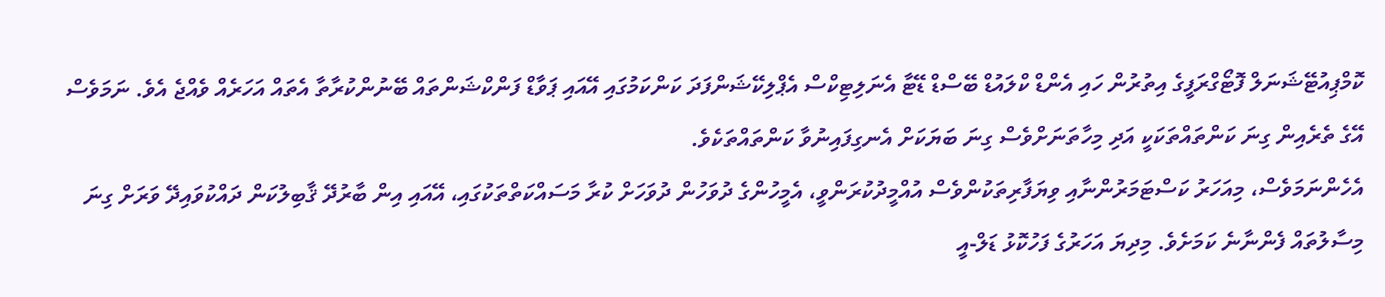ކޮމްޕިއުޓޭޝަނަލް ފޮޓޯގްރަފީގެ އިތުރުން ހައި އެންޑް ކްލައުޑް ބޭސްޑް ޑޭޓާ އެނަލިޓިކްސް އެޕްލިކޭޝަންފަދަ ކަންކަމުގައި އޭއައި ޕަވާޑް ފަންކްޝަންތައް ބޭނުންކުރާތާ އެތައް އަހަރެއް ވެއްޖެ އެވެ. ނަމަވެސް އޭގެ ތެރެއިން ގިނަ ކަންތައްތަކަކީ އަދި މިހާތަނަށްވެސް ގިނަ ބަޔަކަށް އެނގިފައިނުވާ ކަންތައްތަކެވެ.
އެހެންނަމަވެސް، މިއަހަރު ކަސްޓަމަރުންނާއި ވިޔަފާރިތަކުންވެސް އުއްމީދުކުރަންވީ، އެމީހުންގެ ދުވަހުން ދުވަހަށް ކުރާ މަސައްކަތްތަކުގައި، އޭއައި އިން ބާރުދޭ ޤާބިލުކަން ދައްކުވައިދޭ ވަރަށް ގިނަ މިސާލުތައް ފެންނާނެ ކަމަށެވެ. މިދިޔަ އަހަރުގެ ފަހުކޮޅު ޑަލް-އީ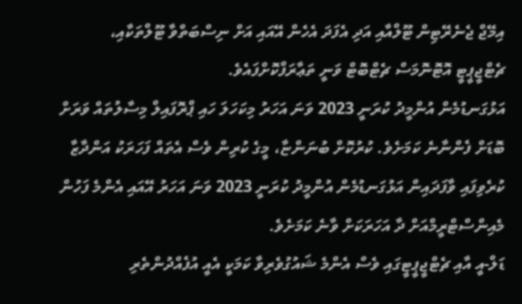އިމޭޖް ޖެނެރޭޓިން ޓޫލްއާއި އަދި އެފަދަ އެހެން އޭއައި އަށް ނިސްބަތްވާ ޓޫލްތަކާއި، ޗެޓްޖީޕީޓީ އޮޓޮނޮމަސް ޗެޓްބޮޓް ވަނީ ތަޢާރަފްކޮށްފައެވެ.
އަޅުގަނޑުމެން އުންމީދު ކުރަނީ 2023 ވަނަ އަހަރު މިކަހަލަ ހައި ޕްރޮފައިލް މިސާލުތައް ވަރަށް ބޮޑަށް ފެންނާނެ ކަމަށެވެ. ކުރުކޮށް ބުނަންޏާ، މީގެ ކުރިން ވެސް އެތައް ފަހަރަކު އަންދާޒާ ކުރެވިފައި ވާފަދައިން އަޅުގަނޑުމެން އުންމީދު ކުރަނީ 2023 ވަނަ އަހަރު އޭއައި އެންމެ ފަހުން މެއިންސްޓްރީމްއަށް ދާ އަހަރަކަށް ވާނެ ކަމަށެވެ.
ޑަލް-އީ އާއި ޗެޓްޖީޕީޓީގައި ވެސް އެންމެ ޝައުގުވެރިވާ ކަމަކީ އެއީ އުފެއްދުންތެރި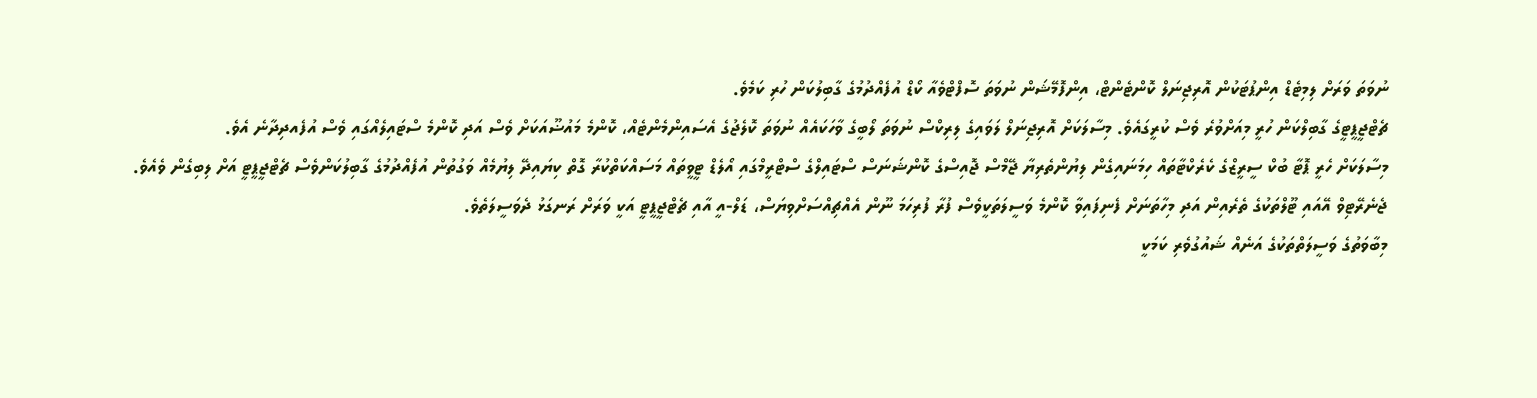ނުވަތަ ވަރަށް ލިމިޓެޑް އިންޕުޓަކުން އޮރިޖިނަލް ކޮންޓެންޓް، އިންފޮމޭޝަން ނުވަތަ ސޮފްޓްވެއާ ކޯޑް އުފެއްދުމުގެ ގާބިލުކަން ހުރި ކަމެވެ.
ޗެޓްޖީޕީޓީގެ ގާބިލްކަން ހުރީ މިއަށްވުރެ ވެސް ކުރީގައެވެ. މިސާލަކަށް އޮރިޖިނަލް ލަވައިގެ ލިރިކްސް ނުވަތަ ލޯބީގެ ވާހަކައެއް ނުވަތަ ކޮލެޖުގެ އެސައިންމެންޓެއް، ކޮންމެ މައުޟޫއަކަށް ވެސް އަދި ކޮންމެ ސްޓައިލެއްގައި ވެސް އުފެއދިދާނެ އެވެ.
މިސާލަކަށް ހެރީ ޕޮޓާ ބުކް ސީރީޒްގެ ކެރެކްޓާތައް ހިމަނައިގެން ލިޔުންތެރިޔާ ޖޭމްސް ޖޮއިސްގެ ކޮންޝަނަސް ސްޓައިލްގެ ސްޓްރީމްގައި އޯލެޑް ޓީވީތައް މަސައްކަތްކުރާ ގޮތް ކިޔައިދޭ ލިޔުމެއް ވަގުތުން އުފެއްދުމުގެ ގާބިލުކަންވެސް ޗެޓްޖީޕީޓީ އަށް ލިބިގެން ވެއެވެ.
ޖެނެރޭޓިވް އޭއައި ޓޫލްތަކުގެ ތެރެއިން އަދި މިހާތަނަށް ފެނިފައިވާ ކޮންމެ ވަސީލަތަކީވެސް ފުރާ ފުރިހަމަ ނޫން އެއްޗިއްސަށްވިޔަސް، ޑަލް-އީ އާއި ޗެޓްޖީޕީޓީ އަކީ ވަރަށް ރަނގަޅު ދެވަސީލަތެވެ.
މިބާވަތުގެ ވަސީލަތްތަކުގެ އަނެއް ޝައުގުވެރި ކަމަކީ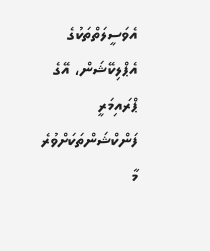އެވަސީލަތްތަކުގެ އެޕްލިކޭޝަން، އޭގެ ޕްރައިމަރީ ފަންކްޝަންތަކަށްވުރެ މާ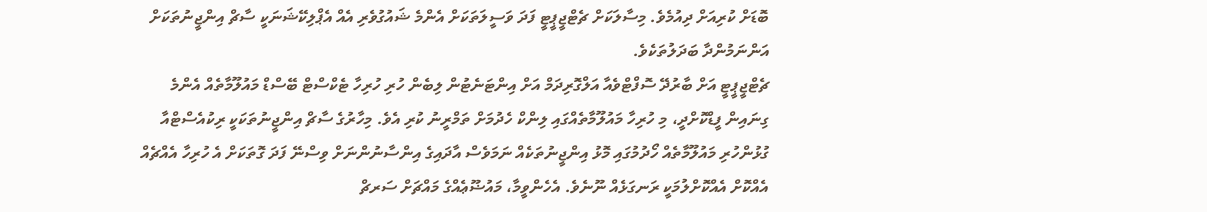ބޮޑަށް ކުރިއަށް ދިއުމެވެ. މިސާލަކަށް ޗެޓްޖީޕީޓީ ފަދަ ވަސީލަތަކަށް އެންމެ ޝައުގުވެރި އެއް އެޕްލިކޭޝަނަކީ ސާޗް އިންޖީނުތަކަށް އަންނަމުންދާ ބަދަލުތަކެވެ.
ޗެޓްޖީޕީޓީ އަށް ބާރުދޭ ސޮފްޓްވެއާ އަލްގޮރިދަމް އަށް އިންޓަނެޓުން ލިބެން ހުރި ހުރިހާ ޓެކްސްޓް ބޭސްޑް މައުލޫމާތެއް އެންމެ ގިނައިން ފީޑްކޮށްދީ، މި ހުރިހާ މައުލޫމާތެއްގައި ލިންކް ހެދުމަށް ތަމްރީނު ކުރި އެވެ. މިހާރުގެ ސާޗް އިންޖީނުތަކަކީ ރިކުއެސްޓްއާ ގުޅުންހުރި މައުލޫމާތެއް ހޯދުމުގައި މޮޅު އިންޖީނުތަކެއް ނަމަވެސް އާދައިގެ އިންސާނުންނަށް ވިސްނޭ ފަދަ ގޮތަކަށް އެ ހުރިހާ އެއްޗެއް އެއްކޮށް އެއްކޮށްލުމަކީ ރަނގަޅެއް ނޫނެވެ. އެހެންވީމާ، މައުޟޫޢެއްގެ މައްޗަށް ސަރޗް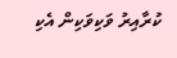ކުރާއިރު ވަކިވަކިން އެކި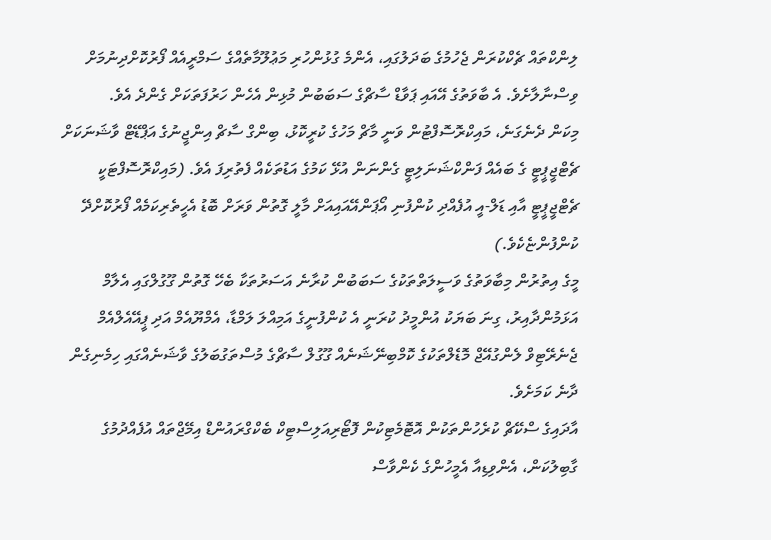ލިންކްތައް ޗެކްކުރަން ޖެހުމުގެ ބަދަލުގައި، އެންމެ ގުޅުންހުރި މަޢުލޫމާތެއްގެ ސަމްރީއެއް ފޯރުކޮށްދިނުމަށް ވިސްނާލާށެވެ. އެ ބާވަތުގެ އޭއައި ޕަވާޑް ސާޗްގެ ސަބަބުން މުޅިން އެހެން ހަރުފަތަކަށް ގެންދެ އެވެ.
މިކަން ދެނެގަނެ، މައިކްރޮސޮފްޓުން ވަނީ މާޗް މަހުގެ ކުރީކޮޅު، ބިންގް ސާޗް އިންޖީނުގެ އަޕްޑޭޓް ވާޝަނަކަށް ޗެޓްޖީޕީޓީ ގެ ބައެއް ފަންކްޝަނަލިޓީ ގެންނަން އުޅޭ ކަމުގެ އަޑުތަކެއް ފެތުރިފަ އެވެ. (މައިކްރޮސޮފްޓަކީ ޗެޓްޖީޕީޓީ އާއި ޑަލް-އީ އުފެއްދި ކުންފުނި އޯޕަންއޭއައިއަށް މާލީ ގޮތުން ވަރަށް ބޮޑު އެހީތެރިކަމެއް ފޯރުކޮށްދޭ ކުންފުންޏެކެވެ.)
މީގެ އިތުރުން މިބާވަތުގެ ވަސީލަތްތަކުގެ ސަބަބުން ކުރާނެ އަސަރުތަކާ ބެހޭ ގޮތުން ގޫގުލްގައި އެލާމް އަޅަމުންދާއިރު، ގިނަ ބަޔަކު އުންމީދު ކުރަނީ އެ ކުންފުނީގެ އަމިއްލަ ލަމްޑާ، އެމްޔޫއެމް އަދި ޕީއޭއެލްއެމް ޖެނެރޭޓިވް ލެންގުއޭޖް މޮޑެލްތަކުގެ ކޮމްބިނޭޝަނެއް ގޫގުލް ސާޗްގެ މުސްތަގުބަލުގެ ވާޝަނެއްގައި ހިމެނިގެން ދާނެ ކަމަށެވެ.
އާދައިގެ ސްކޭޗް ކުރެހުންތަކުން އޮޓޮމެޓިކުން ފޮޓޯރިއަލިސްޓިކް ބެކްގްރައުންޑް އިމޭޖްތައް އުފެއްދުމުގެ ގާބިލުކަން، އެންވިޑިއާ އެމީހުންގެ ކެންވާސް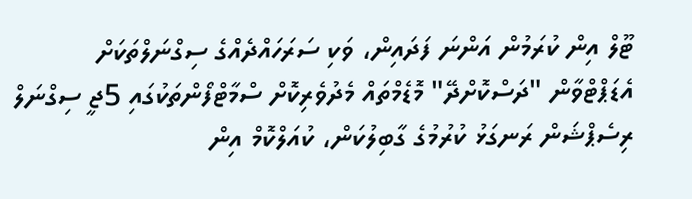ޓޫލް އިން ކުރަމުން އަންނަ ފަދައިން، ވަކި ސަރަހައްދެއްގެ ސިގްނަލްތަކަށް އެޑަޕްޓްވާން "ދަސްކޮށްދޭ" މޮޑެމްތައް މެދުވެރިކޮށް ސްމާޓްފޯންތަކުގައި 5ޖީ ސިގްނަލް ރިސެޕްޝަން ރަނގަޅު ކުރުމުގެ ގާބިލުކަން، ކުއަލްކޮމް އިން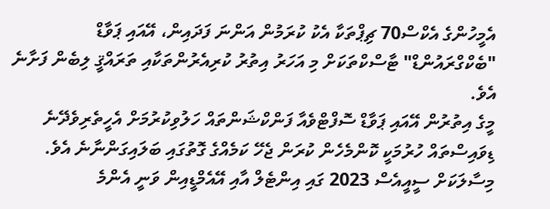އެމީހުންގެ އެކްސް70 ޗިޕްތަކާ އެކު ކުރަމުން އަންނަ ފަދައިން، އޭއައި ޕަވާޑް "ބެކްގްރައުންޑް" ޓާސްކްތަކަށް މި އަހަރު އިތުރު ކުރިއެރުންތަކާއި ތަރައްޤީ ލިބެން ފަށާނެ އެވެ.
މީގެ އިތުރުން އޭއައި ޕަވާޑް ސޮފްޓްވެއާ ފަންކްޝަންތައް ހަލުވިކުރުމަށް އެހީތެރިވެދޭނެ ޑިވައިސްތައް ހުރުމަކީ ކޮންމެހެން ކުރަން ޖެހޭ ކަމެއްގެ ގޮތުގައި ބަލައިގަންނާނެ އެވެ.
މިސާލަކަށް ސީއީއެސް 2023 ގައި އިންޓެލް އާއި އޭއެމްޑީއިން ވަނީ އެންމެ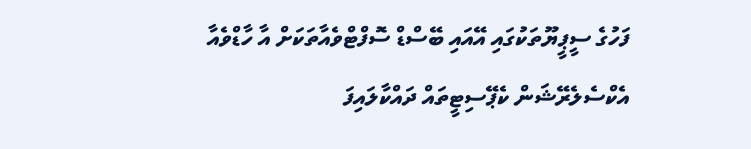ފަހުގެ ސީޕީޔޫތަކުގައި އޭއައި ބޭސްޑް ސޮފްޓްވެއާތަކަށް އާ ހާޑްވެއާ އެކްސެލެރޭޝަން ކެޕޭސިޓީތައް ދައްކާލައިފަ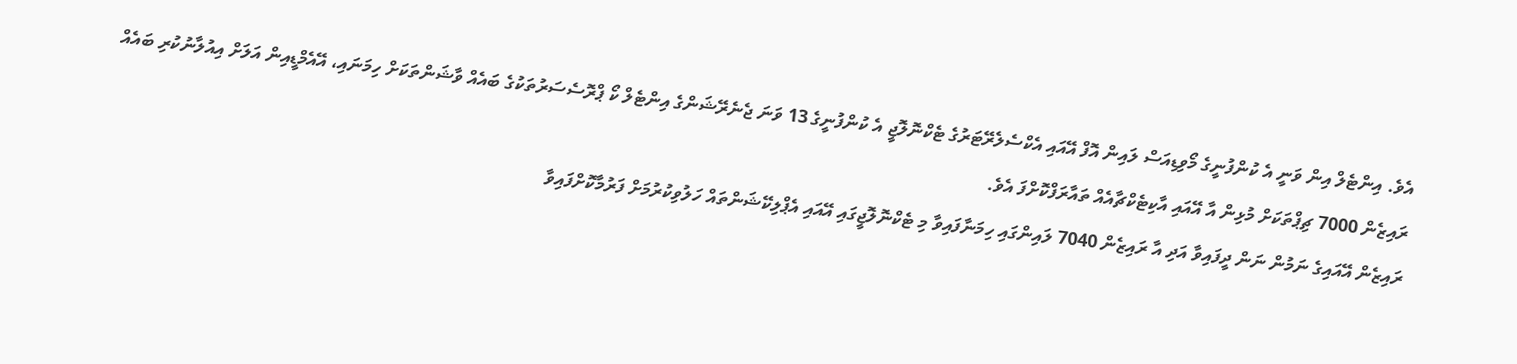އެވެ. އިންޓެލް އިން ވަނީ އެ ކުންފުނީގެ މޯވިޑިއަސް ލައިން އޮފް އޭއައި އެކްސެލެރޭޓަރުގެ ޓެކްނޮލޮޖީ އެ ކުންފުނީގެ 13 ވަނަ ޖެނެރޭޝަންގެ އިންޓެލް ކޯ ޕްރޮސެސަރުތަކުގެ ބައެއް ވާޝަންތަކަށް ހިމަނައި، އޭއެމްޑީއިން އަލަށް އިއުލާނުކުރި ބައެއް ރައިޒެން 7000 ޗިޕްތަކަށް މުޅިން އާ އޭއައި އާކިޓެކްޗާއެއް ތައާރަފްކޮށްފަ އެވެ.
ރައިޒެން އޭއައިގެ ނަމުން ނަން ދީފައިވާ އަދި އާ ރައިޒެން 7040 ލައިންގައި ހިމަނާފައިވާ މި ޓެކްނޮލޮޖީގައި އޭއައި އެޕްލިކޭޝަންތައް ހަލުވިކުރުމަށް ފަރުމާކޮށްފައިވާ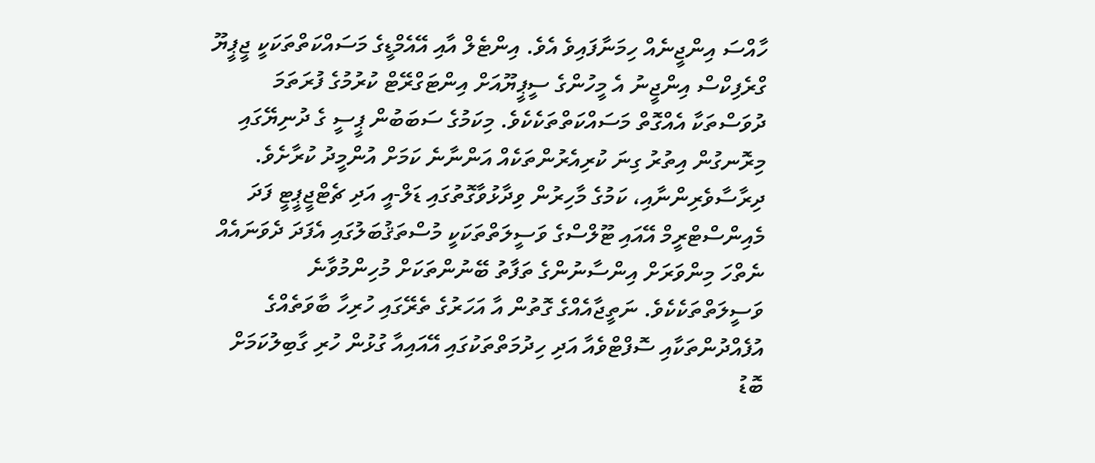ހާއްސަ އިންޖީނެއް ހިމަނާފައިވެ އެވެ. އިންޓެލް އާއި އޭއެމްޑީގެ މަސައްކަތްތަކަކީ ޖީޕީޔޫ ގްރެފިކްސް އިންޖީނު އެ މީހުންގެ ސީޕީޔޫއަށް އިންޓަގްރޭޓް ކުރުމުގެ ފުރަތަމަ ދުވަސްތަކާ އެއްގޮތް މަސައްކަތްތަކެކެވެ. މިކަމުގެ ސަބަބުން ޕީސީ ގެ ދުނިޔޭގައި މިރޮނގުން އިތުރު ގިނަ ކުރިއެރުންތަކެއް އަންނާނެ ކަމަށް އުންމީދު ކުރާށެވެ.
ދިރާސާވެރިންނާއި، ކަމުގެ މާހިރުން ވިދާޅުވާގޮތުގައި ޑަލް-އީ އަދި ޗެޓްޖީޕީޓީ ފަދަ މެއިންސްޓްރީމް އޭއައި ޓޫލްސްގެ ވަސީލަތްތަކަކީ މުސްތަޤުބަލުގައި އެފަދަ ދެވަނައެއް ނެތްހަ މިންވަރަށް އިންސާނުންގެ ތަފާތު ބޭނުންތަކަށް މުހިންމުވާނެ ވަސީލަތްތަކެކެވެ. ނަތީޖާއެއްގެ ގޮތުން އާ އަހަރުގެ ތެރޭގައި ހުރިހާ ބާވަތެއްގެ އުފެއްދުންތަކާއި ސޮފްޓްވެއާ އަދި ހިދުމަތްތަކުގައި އޭއައިއާ ގުޅުން ހުރި ގާބިލުކަމަށް ބޮޑު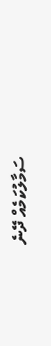ސަމާލުކަމެއް ދޭނެ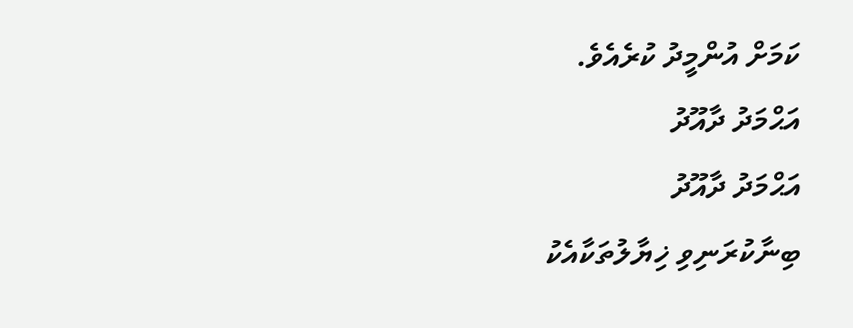ކަމަށް އުންމީދު ކުރެއެވެ.
އަޙްމަދު ދާއޫދު
އަޙްމަދު ދާއޫދު
ބިނާކުރަނިވި ޚިޔާލުތަކާއެކު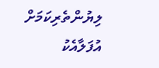ލިޔުންތެރިކަމަށް އުފަލާއެކު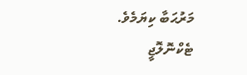މަރުޙަބާ ކިޔަމެވެ.
ޓެކްނޮލޮޖީ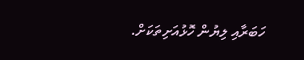ހަބަރާއި ލިޔުން ހޮޅުއަށިތަކަށް.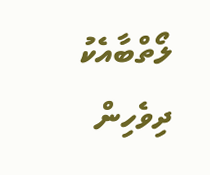ލޯތްބާއެކު ދިވެހިން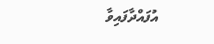އުފައްދާފައިވާ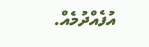އުފެއްދުމެއް.